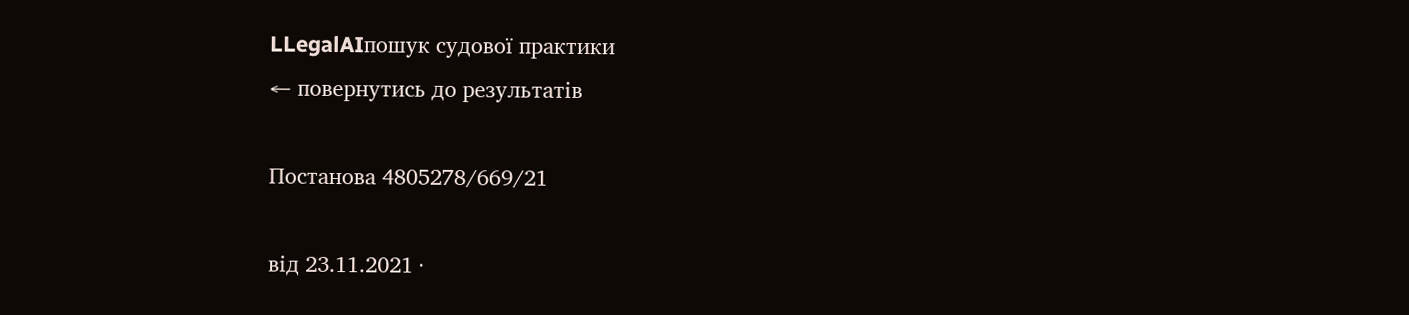LLegalAIпошук судової практики
← повернутись до результатів

Постанова 4805278/669/21

від 23.11.2021 ·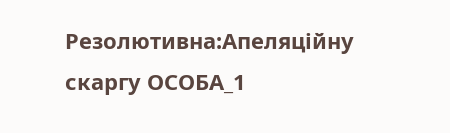Резолютивна:Апеляційну скаргу ОСОБА_1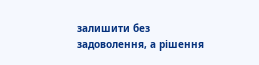залишити без задоволення, а рішення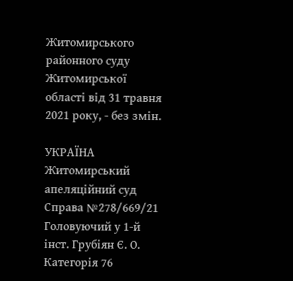Житомирського районного суду Житомирської області від 31 травня 2021 року, - без змін.

УКРАЇНА Житомирський апеляційний суд Справа №278/669/21 Головуючий у 1-й інст. Грубіян Є. О. Категорія 76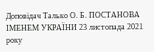Доповідач Талько О. Б. ПОСТАНОВА ІМЕНЕМ УКРАЇНИ 23 листопада 2021 року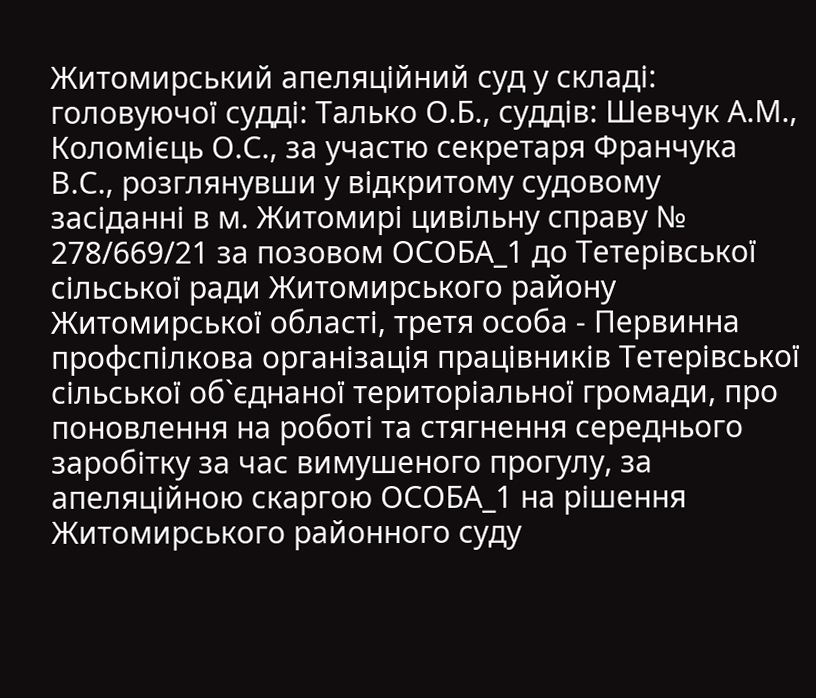Житомирський апеляційний суд у складі: головуючої судді: Талько О.Б., суддів: Шевчук А.М., Коломієць О.С., за участю секретаря Франчука В.С., розглянувши у відкритому судовому засіданні в м. Житомирі цивільну справу № 278/669/21 за позовом ОСОБА_1 до Тетерівської сільської ради Житомирського району Житомирської області, третя особа - Первинна профспілкова організація працівників Тетерівської сільської об`єднаної територіальної громади, про поновлення на роботі та стягнення середнього заробітку за час вимушеного прогулу, за апеляційною скаргою ОСОБА_1 на рішення Житомирського районного суду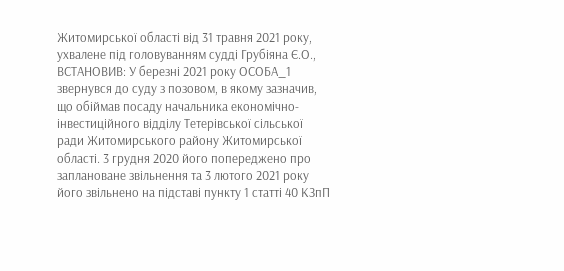Житомирської області від 31 травня 2021 року, ухвалене під головуванням судді Грубіяна Є.О., ВСТАНОВИВ: У березні 2021 року ОСОБА_1 звернувся до суду з позовом, в якому зазначив, що обіймав посаду начальника економічно-інвестиційного відділу Тетерівської сільської ради Житомирського району Житомирської області. 3 грудня 2020 його попереджено про заплановане звільнення та 3 лютого 2021 року його звільнено на підставі пункту 1 статті 40 КЗпП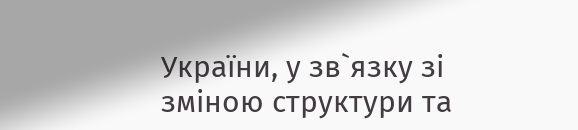України, у зв`язку зі зміною структури та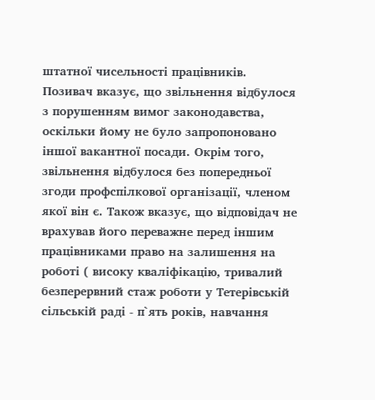штатної чисельності працівників. Позивач вказує, що звільнення відбулося з порушенням вимог законодавства, оскільки йому не було запропоновано іншої вакантної посади. Окрім того, звільнення відбулося без попередньої згоди профспілкової організації, членом якої він є. Також вказує, що відповідач не врахував його переважне перед іншим працівниками право на залишення на роботі ( високу кваліфікацію, тривалий безперервний стаж роботи у Тетерівській сільській раді - п`ять років, навчання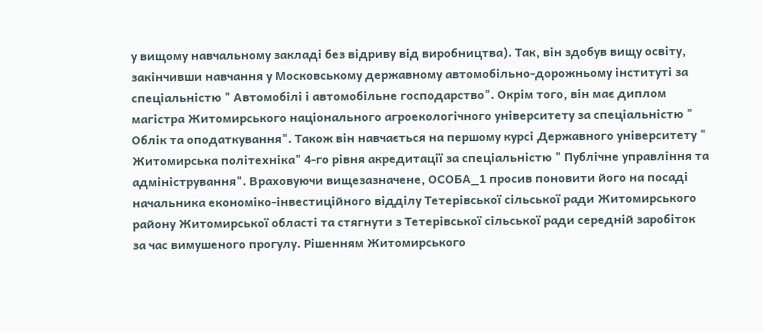у вищому навчальному закладі без відриву від виробництва). Так, він здобув вищу освіту, закінчивши навчання у Московському державному автомобільно-дорожньому інституті за спеціальністю " Автомобілі і автомобільне господарство". Окрім того, він має диплом магістра Житомирського національного агроекологічного університету за спеціальністю " Облік та оподаткування". Також він навчається на першому курсі Державного університету " Житомирська політехніка" 4-го рівня акредитації за спеціальністю " Публічне управління та адміністрування". Враховуючи вищезазначене, ОСОБА_1 просив поновити його на посаді начальника економіко-інвестиційного відділу Тетерівської сільської ради Житомирського району Житомирської області та стягнути з Тетерівської сільської ради середній заробіток за час вимушеного прогулу. Рішенням Житомирського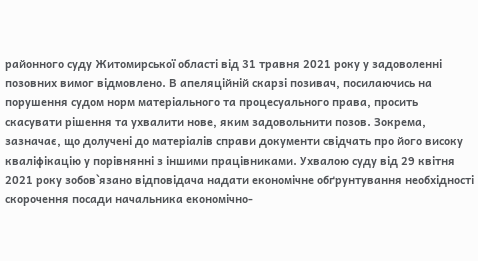районного суду Житомирської області від 31 травня 2021 року у задоволенні позовних вимог відмовлено. В апеляційній скарзі позивач, посилаючись на порушення судом норм матеріального та процесуального права, просить скасувати рішення та ухвалити нове, яким задовольнити позов. Зокрема, зазначає, що долучені до матеріалів справи документи свідчать про його високу кваліфікацію у порівнянні з іншими працівниками. Ухвалою суду від 29 квітня 2021 року зобов`язано відповідача надати економічне обґрунтування необхідності скорочення посади начальника економічно-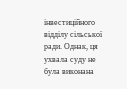інвестиційного відділу сільської ради. Однак, ця ухвала суду не була виконана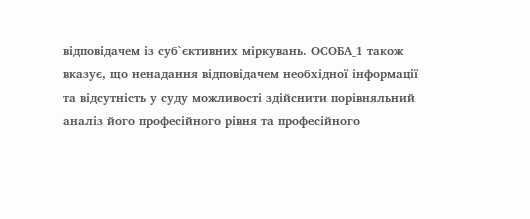відповідачем із суб`єктивних міркувань. ОСОБА_1 також вказує, що ненадання відповідачем необхідної інформації та відсутність у суду можливості здійснити порівняльний аналіз його професійного рівня та професійного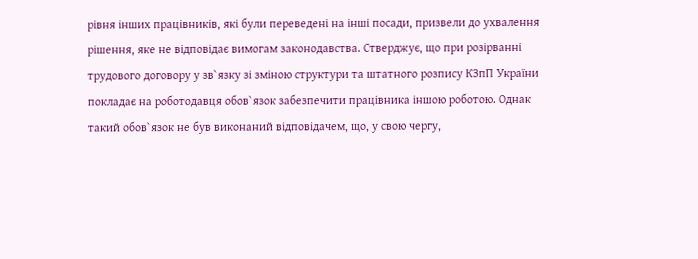рівня інших працівників, які були переведені на інші посади, призвели до ухвалення рішення, яке не відповідає вимогам законодавства. Стверджує, що при розірванні трудового договору у зв`язку зі зміною структури та штатного розпису КЗпП України покладає на роботодавця обов`язок забезпечити працівника іншою роботою. Однак такий обов`язок не був виконаний відповідачем, що, у свою чергу,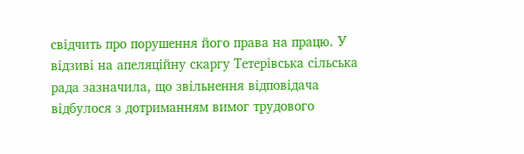свідчить про порушення його права на працю. У відзиві на апеляційну скаргу Тетерівська сільська рада зазначила, що звільнення відповідача відбулося з дотриманням вимог трудового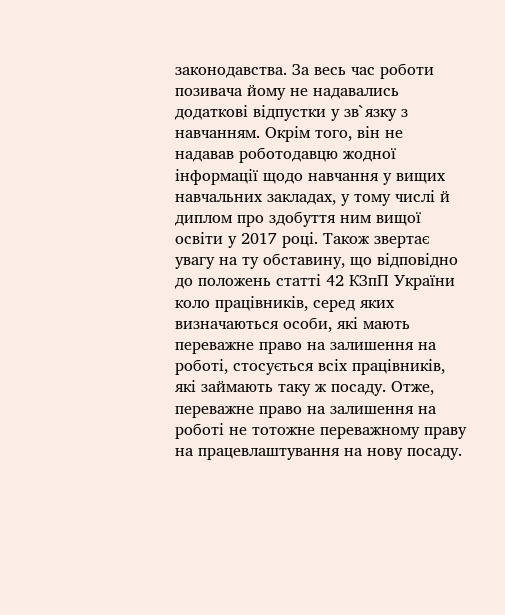законодавства. За весь час роботи позивача йому не надавались додаткові відпустки у зв`язку з навчанням. Окрім того, він не надавав роботодавцю жодної інформації щодо навчання у вищих навчальних закладах, у тому числі й диплом про здобуття ним вищої освіти у 2017 році. Також звертає увагу на ту обставину, що відповідно до положень статті 42 КЗпП України коло працівників, серед яких визначаються особи, які мають переважне право на залишення на роботі, стосується всіх працівників, які займають таку ж посаду. Отже, переважне право на залишення на роботі не тотожне переважному праву на працевлаштування на нову посаду.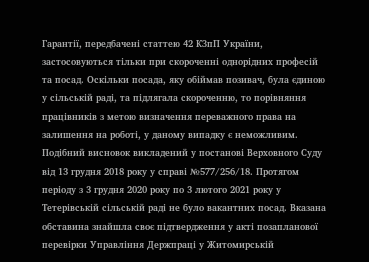Гарантії, передбачені статтею 42 КЗпП України, застосовуються тільки при скороченні однорідних професій та посад. Оскільки посада, яку обіймав позивач, була єдиною у сільській раді, та підлягала скороченню, то порівняння працівників з метою визначення переважного права на залишення на роботі, у даному випадку є неможливим. Подібний висновок викладений у постанові Верховного Суду від 13 грудня 2018 року у справі №577/256/18. Протягом періоду з 3 грудня 2020 року по 3 лютого 2021 року у Тетерівській сільській раді не було вакантних посад. Вказана обставина знайшла своє підтвердження у акті позапланової перевірки Управління Держпраці у Житомирській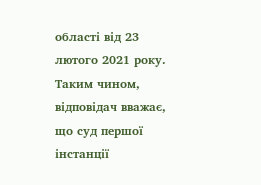області від 23 лютого 2021 року. Таким чином, відповідач вважає, що суд першої інстанції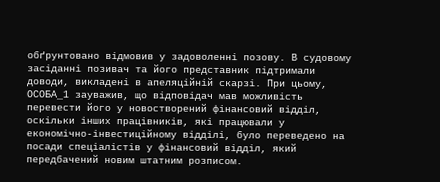обґрунтовано відмовив у задоволенні позову. В судовому засіданні позивач та його представник підтримали доводи, викладені в апеляційній скарзі. При цьому, ОСОБА_1 зауважив, що відповідач мав можливість перевести його у новостворений фінансовий відділ, оскільки інших працівників, які працювали у економічно-інвестиційному відділі, було переведено на посади спеціалістів у фінансовий відділ, який передбачений новим штатним розписом.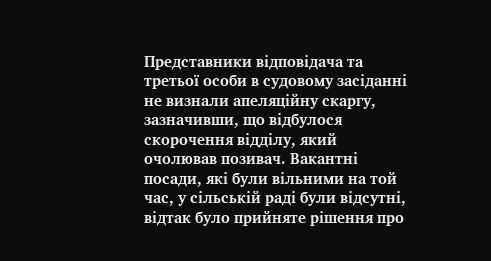Представники відповідача та третьої особи в судовому засіданні не визнали апеляційну скаргу, зазначивши, що відбулося скорочення відділу, який очолював позивач. Вакантні посади, які були вільними на той час, у сільській раді були відсутні, відтак було прийняте рішення про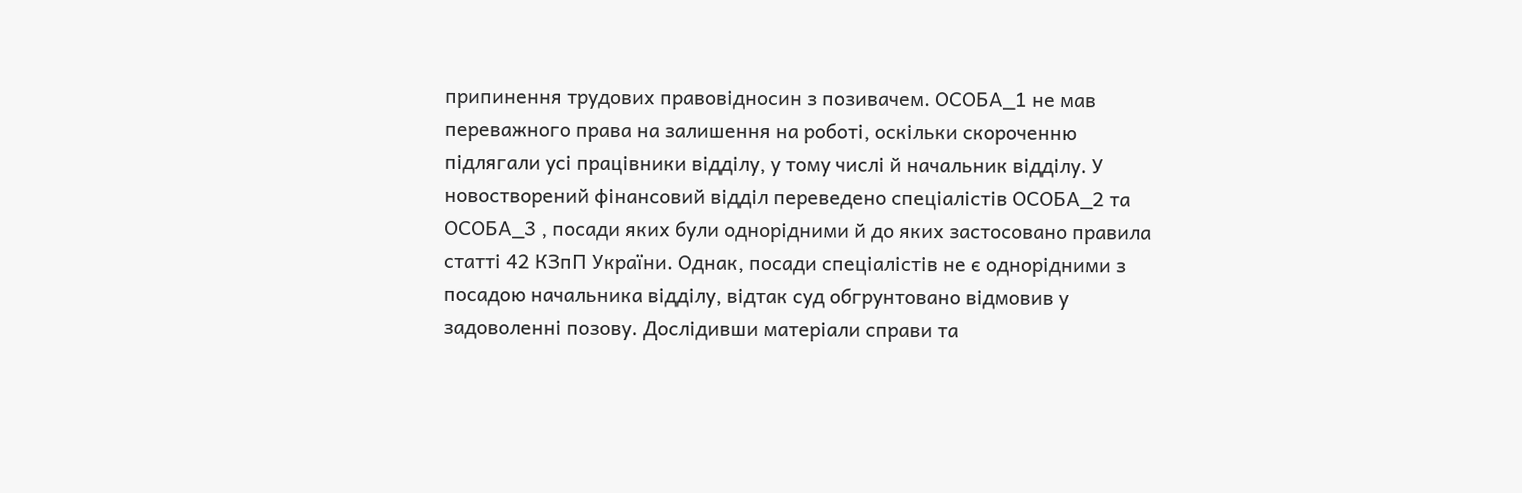припинення трудових правовідносин з позивачем. ОСОБА_1 не мав переважного права на залишення на роботі, оскільки скороченню підлягали усі працівники відділу, у тому числі й начальник відділу. У новостворений фінансовий відділ переведено спеціалістів ОСОБА_2 та ОСОБА_3 , посади яких були однорідними й до яких застосовано правила статті 42 КЗпП України. Однак, посади спеціалістів не є однорідними з посадою начальника відділу, відтак суд обгрунтовано відмовив у задоволенні позову. Дослідивши матеріали справи та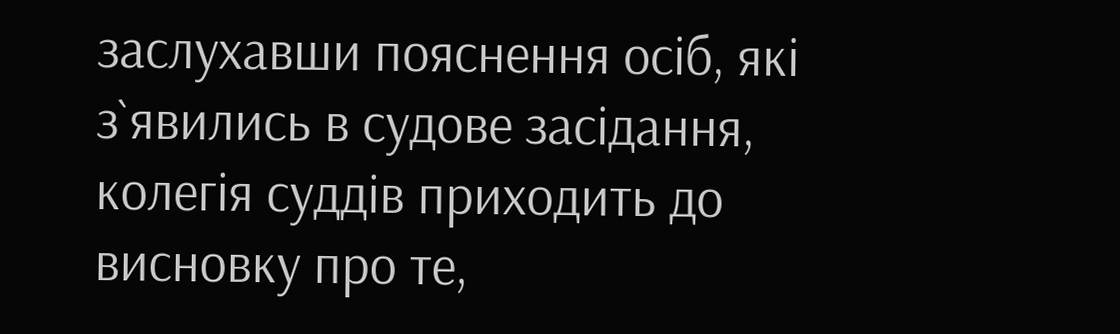заслухавши пояснення осіб, які з`явились в судове засідання, колегія суддів приходить до висновку про те,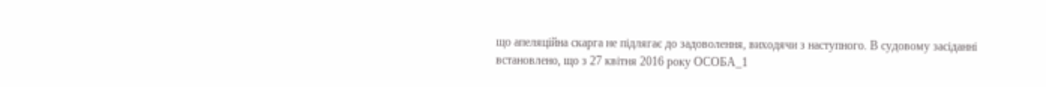що апеляційна скарга не підлягає до задоволення, виходячи з наступного. В судовому засіданні встановлено, що з 27 квітня 2016 року ОСОБА_1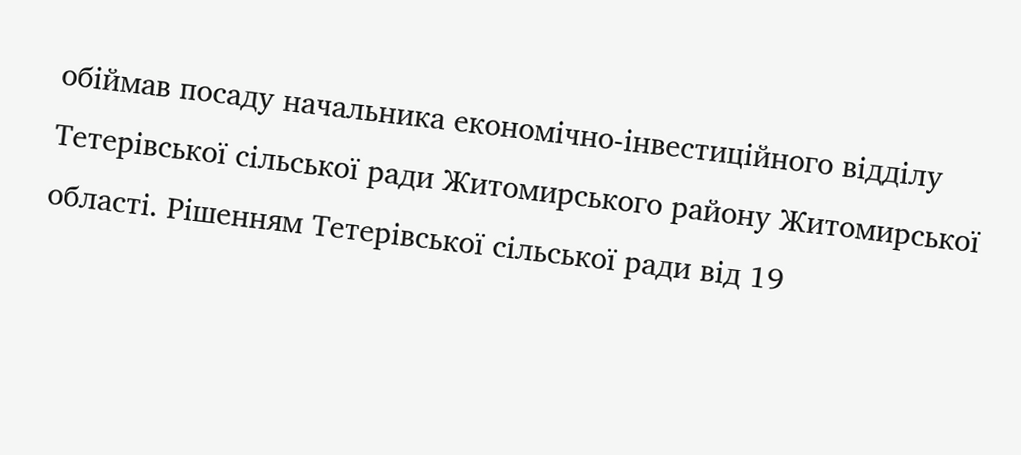обіймав посаду начальника економічно-інвестиційного відділу Тетерівської сільської ради Житомирського району Житомирської області. Рішенням Тетерівської сільської ради від 19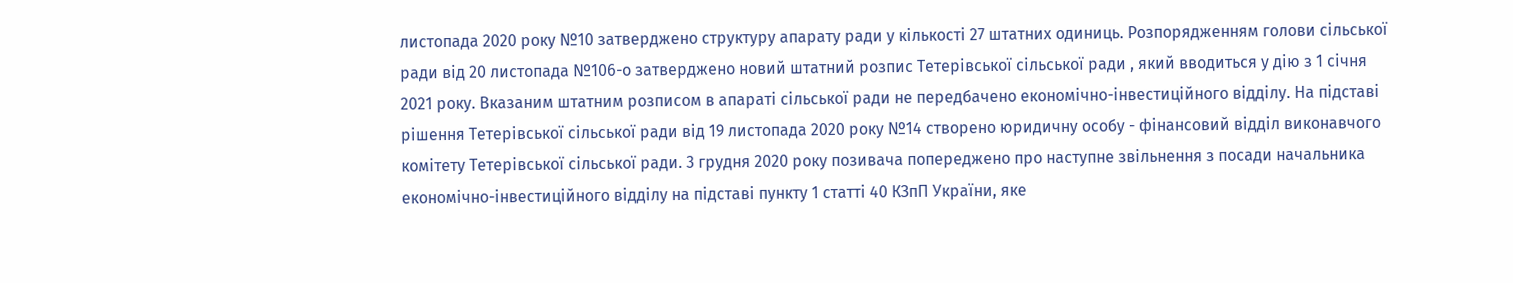листопада 2020 року №10 затверджено структуру апарату ради у кількості 27 штатних одиниць. Розпорядженням голови сільської ради від 20 листопада №106-о затверджено новий штатний розпис Тетерівської сільської ради , який вводиться у дію з 1 січня 2021 року. Вказаним штатним розписом в апараті сільської ради не передбачено економічно-інвестиційного відділу. На підставі рішення Тетерівської сільської ради від 19 листопада 2020 року №14 створено юридичну особу - фінансовий відділ виконавчого комітету Тетерівської сільської ради. 3 грудня 2020 року позивача попереджено про наступне звільнення з посади начальника економічно-інвестиційного відділу на підставі пункту 1 статті 40 КЗпП України, яке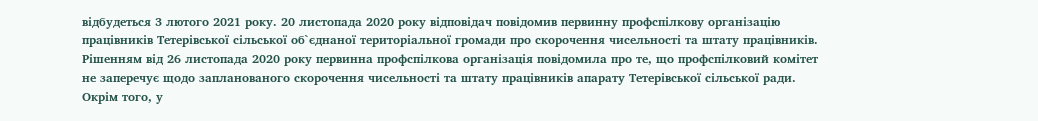відбудеться 3 лютого 2021 року. 20 листопада 2020 року відповідач повідомив первинну профспілкову організацію працівників Тетерівської сільської об`єднаної територіальної громади про скорочення чисельності та штату працівників. Рішенням від 26 листопада 2020 року первинна профспілкова організація повідомила про те, що профспілковий комітет не заперечує щодо запланованого скорочення чисельності та штату працівників апарату Тетерівської сільської ради. Окрім того, у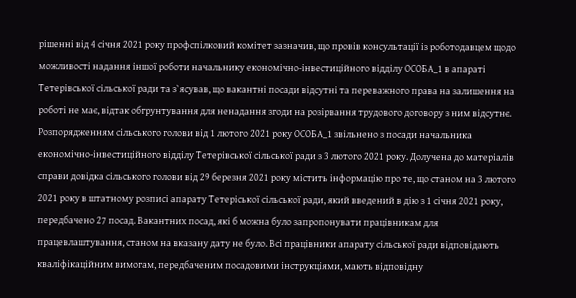рішенні від 4 січня 2021 року профспілковий комітет зазначив, що провів консультації із роботодавцем щодо можливості надання іншої роботи начальнику економічно-інвестиційного відділу ОСОБА_1 в апараті Тетерівської сільської ради та з`ясував, що вакантні посади відсутні та переважного права на залишення на роботі не має, відтак обгрунтування для ненадання згоди на розірвання трудового договору з ним відсутнє. Розпорядженням сільського голови від 1 лютого 2021 року ОСОБА_1 звільнено з посади начальника економічно-інвестиційного відділу Тетерівської сільської ради з 3 лютого 2021 року. Долучена до матеріалів справи довідка сільського голови від 29 березня 2021 року містить інформацію про те, що станом на 3 лютого 2021 року в штатному розписі апарату Тетеріської сільської ради, який введений в дію з 1 січня 2021 року, передбачено 27 посад. Вакантних посад, які б можна було запропонувати працівникам для працевлаштування, станом на вказану дату не було. Всі працівники апарату сільської ради відповідають кваліфікаційним вимогам, передбаченим посадовими інструкціями, мають відповідну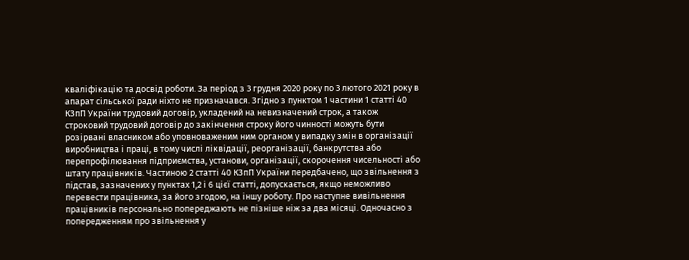кваліфікацію та досвід роботи. За період з 3 грудня 2020 року по 3 лютого 2021 року в апарат сільської ради ніхто не призначався. Згідно з пунктом 1 частини 1 статті 40 КЗпП України трудовий договір, укладений на невизначений строк, а також строковий трудовий договір до закінчення строку його чинності можуть бути розірвані власником або уповноваженим ним органом у випадку змін в організації виробництва і праці, в тому числі ліквідації, реорганізації, банкрутства або перепрофілювання підприємства, установи, організації, скорочення чисельності або штату працівників. Частиною 2 статті 40 КЗпП України передбачено, що звільнення з підстав, зазначених у пунктах 1,2 і 6 цієї статті, допускається, якщо неможливо перевести працівника, за його згодою, на іншу роботу. Про наступне вивільнення працівників персонально попереджають не пізніше ніж за два місяці. Одночасно з попередженням про звільнення у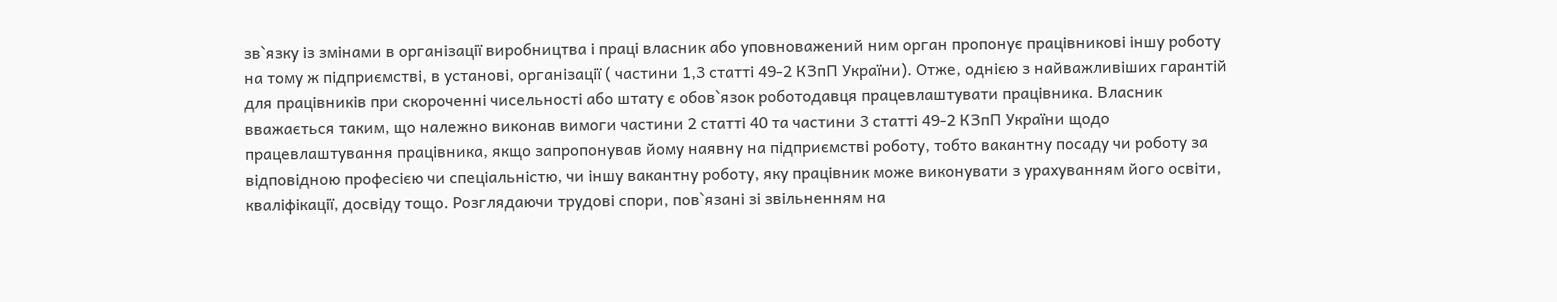зв`язку із змінами в організації виробництва і праці власник або уповноважений ним орган пропонує працівникові іншу роботу на тому ж підприємстві, в установі, організації ( частини 1,3 статті 49-2 КЗпП України). Отже, однією з найважливіших гарантій для працівників при скороченні чисельності або штату є обов`язок роботодавця працевлаштувати працівника. Власник вважається таким, що належно виконав вимоги частини 2 статті 40 та частини 3 статті 49-2 КЗпП України щодо працевлаштування працівника, якщо запропонував йому наявну на підприємстві роботу, тобто вакантну посаду чи роботу за відповідною професією чи спеціальністю, чи іншу вакантну роботу, яку працівник може виконувати з урахуванням його освіти, кваліфікації, досвіду тощо. Розглядаючи трудові спори, пов`язані зі звільненням на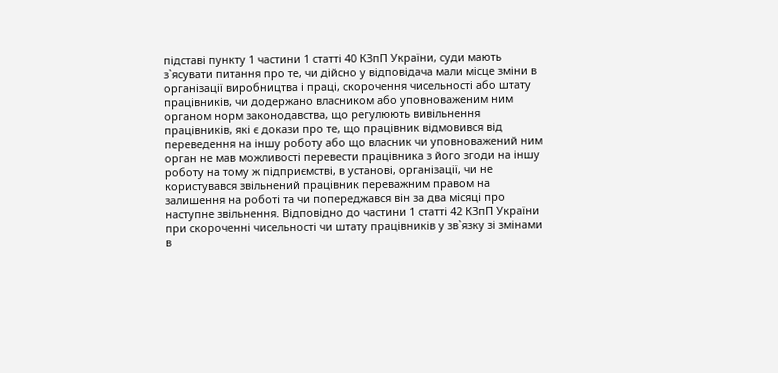підставі пункту 1 частини 1 статті 40 КЗпП України, суди мають з`ясувати питання про те, чи дійсно у відповідача мали місце зміни в організації виробництва і праці, скорочення чисельності або штату працівників, чи додержано власником або уповноваженим ним органом норм законодавства, що регулюють вивільнення працівників, які є докази про те, що працівник відмовився від переведення на іншу роботу або що власник чи уповноважений ним орган не мав можливості перевести працівника з його згоди на іншу роботу на тому ж підприємстві, в установі, організації, чи не користувався звільнений працівник переважним правом на залишення на роботі та чи попереджався він за два місяці про наступне звільнення. Відповідно до частини 1 статті 42 КЗпП України при скороченні чисельності чи штату працівників у зв`язку зі змінами в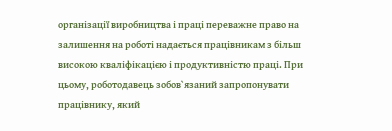організації виробництва і праці переважне право на залишення на роботі надається працівникам з більш високою кваліфікацією і продуктивністю праці. При цьому, роботодавець зобов`язаний запропонувати працівнику, який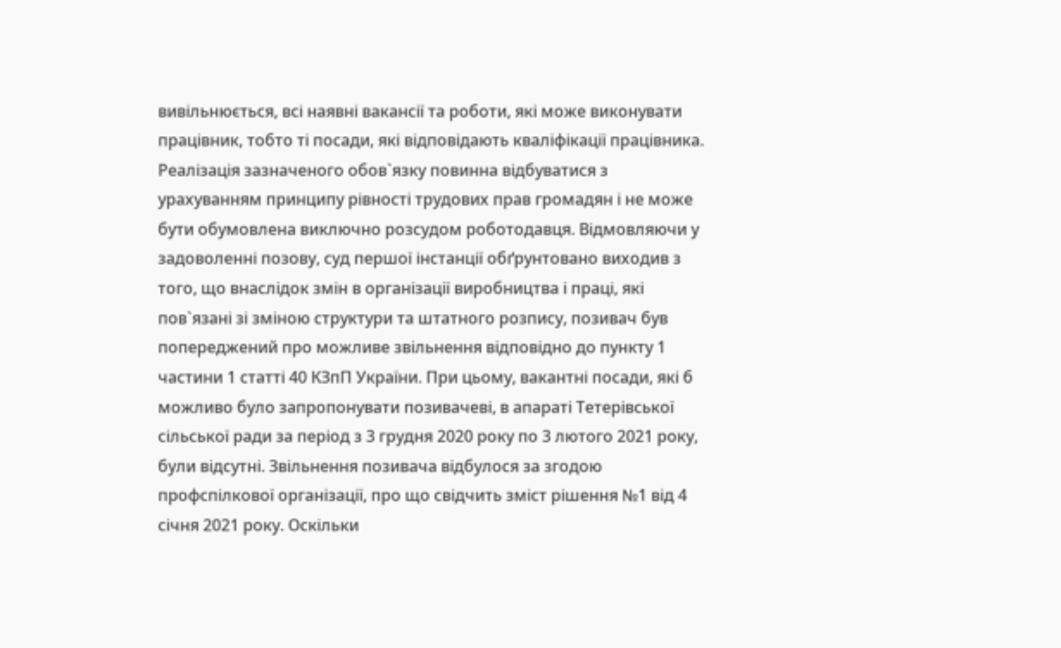вивільнюється, всі наявні вакансії та роботи, які може виконувати працівник, тобто ті посади, які відповідають кваліфікації працівника. Реалізація зазначеного обов`язку повинна відбуватися з урахуванням принципу рівності трудових прав громадян і не може бути обумовлена виключно розсудом роботодавця. Відмовляючи у задоволенні позову, суд першої інстанції обґрунтовано виходив з того, що внаслідок змін в організації виробництва і праці, які пов`язані зі зміною структури та штатного розпису, позивач був попереджений про можливе звільнення відповідно до пункту 1 частини 1 статті 40 КЗпП України. При цьому, вакантні посади, які б можливо було запропонувати позивачеві, в апараті Тетерівської сільської ради за період з 3 грудня 2020 року по 3 лютого 2021 року, були відсутні. Звільнення позивача відбулося за згодою профспілкової організації, про що свідчить зміст рішення №1 від 4 січня 2021 року. Оскільки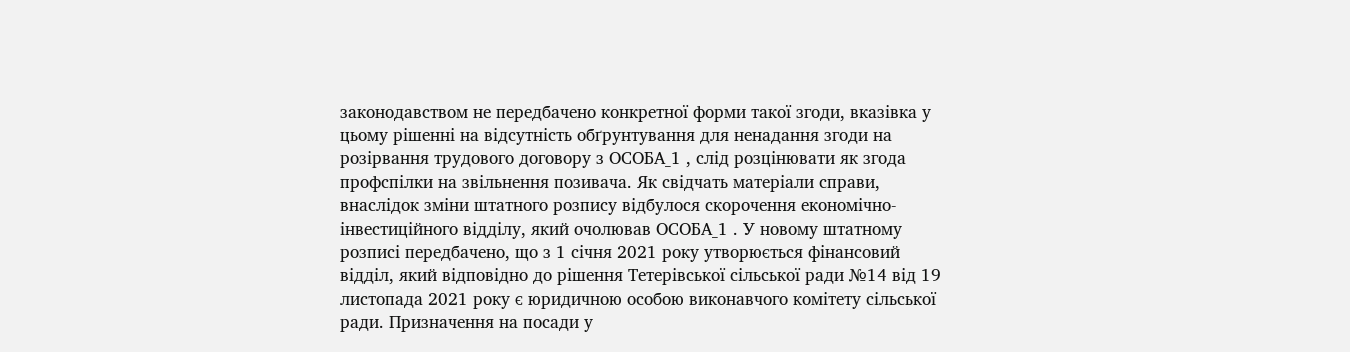законодавством не передбачено конкретної форми такої згоди, вказівка у цьому рішенні на відсутність обґрунтування для ненадання згоди на розірвання трудового договору з ОСОБА_1 , слід розцінювати як згода профспілки на звільнення позивача. Як свідчать матеріали справи, внаслідок зміни штатного розпису відбулося скорочення економічно-інвестиційного відділу, який очолював ОСОБА_1 . У новому штатному розписі передбачено, що з 1 січня 2021 року утворюється фінансовий відділ, який відповідно до рішення Тетерівської сільської ради №14 від 19 листопада 2021 року є юридичною особою виконавчого комітету сільської ради. Призначення на посади у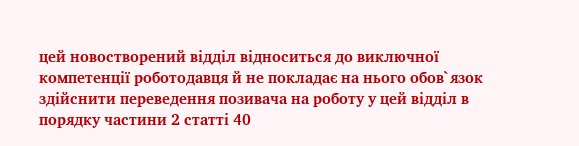цей новостворений відділ відноситься до виключної компетенції роботодавця й не покладає на нього обов`язок здійснити переведення позивача на роботу у цей відділ в порядку частини 2 статті 40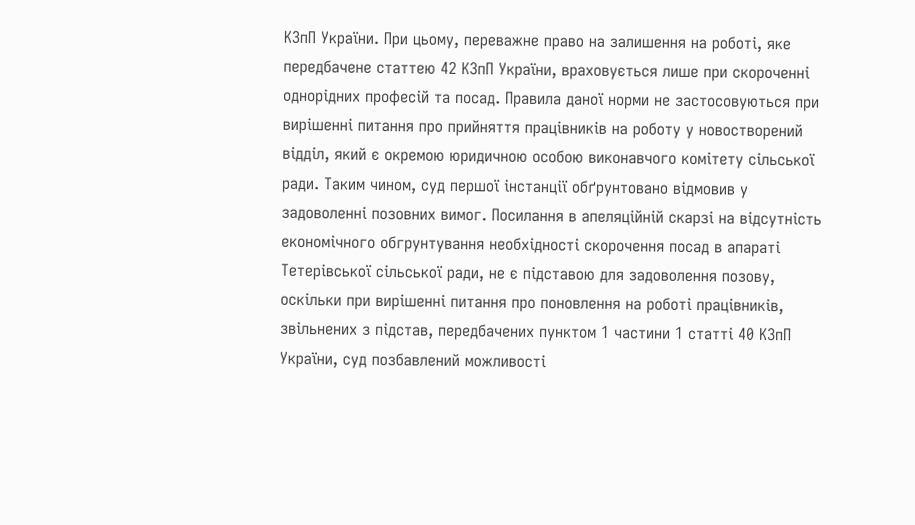КЗпП України. При цьому, переважне право на залишення на роботі, яке передбачене статтею 42 КЗпП України, враховується лише при скороченні однорідних професій та посад. Правила даної норми не застосовуються при вирішенні питання про прийняття працівників на роботу у новостворений відділ, який є окремою юридичною особою виконавчого комітету сільської ради. Таким чином, суд першої інстанції обґрунтовано відмовив у задоволенні позовних вимог. Посилання в апеляційній скарзі на відсутність економічного обгрунтування необхідності скорочення посад в апараті Тетерівської сільської ради, не є підставою для задоволення позову, оскільки при вирішенні питання про поновлення на роботі працівників, звільнених з підстав, передбачених пунктом 1 частини 1 статті 40 КЗпП України, суд позбавлений можливості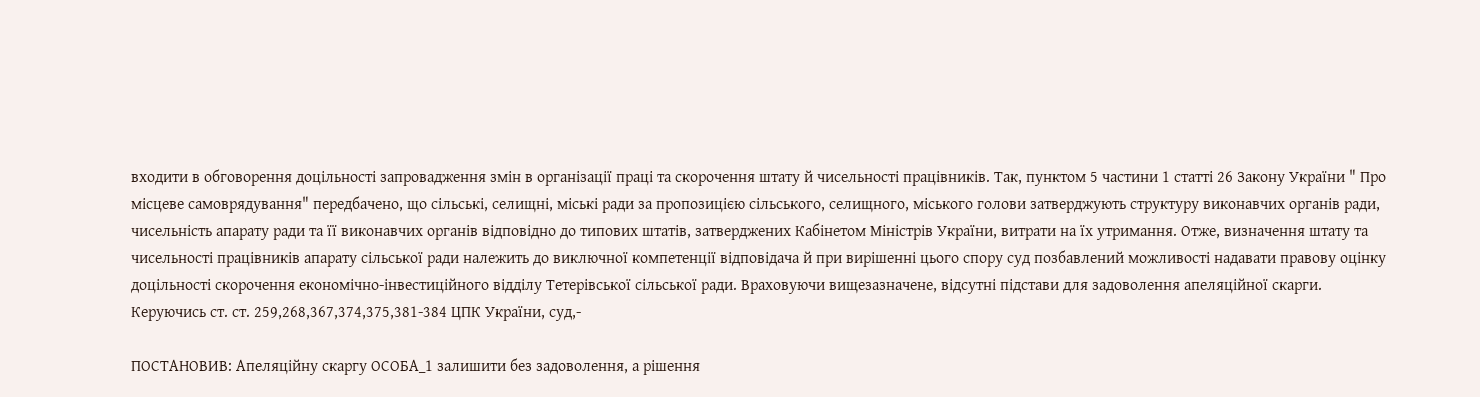входити в обговорення доцільності запровадження змін в організації праці та скорочення штату й чисельності працівників. Так, пунктом 5 частини 1 статті 26 Закону України " Про місцеве самоврядування" передбачено, що сільські, селищні, міські ради за пропозицією сільського, селищного, міського голови затверджують структуру виконавчих органів ради, чисельність апарату ради та її виконавчих органів відповідно до типових штатів, затверджених Кабінетом Міністрів України, витрати на їх утримання. Отже, визначення штату та чисельності працівників апарату сільської ради належить до виключної компетенції відповідача й при вирішенні цього спору суд позбавлений можливості надавати правову оцінку доцільності скорочення економічно-інвестиційного відділу Тетерівської сільської ради. Враховуючи вищезазначене, відсутні підстави для задоволення апеляційної скарги. Керуючись ст. ст. 259,268,367,374,375,381-384 ЦПК України, суд,-

ПОСТАНОВИВ: Апеляційну скаргу ОСОБА_1 залишити без задоволення, а рішення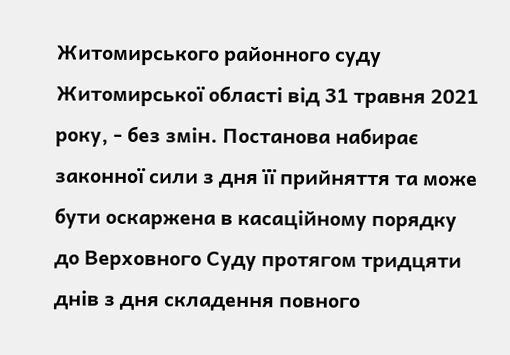Житомирського районного суду Житомирської області від 31 травня 2021 року, - без змін. Постанова набирає законної сили з дня її прийняття та може бути оскаржена в касаційному порядку до Верховного Суду протягом тридцяти днів з дня складення повного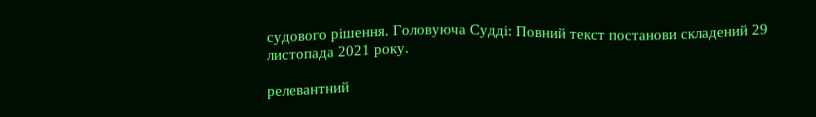судового рішення. Головуюча Судді: Повний текст постанови складений 29 листопада 2021 року.

релевантний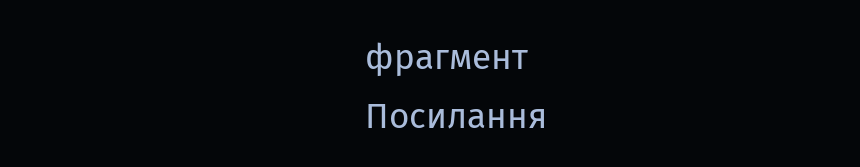фрагмент
Посилання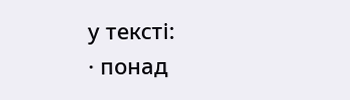у тексті:
· понад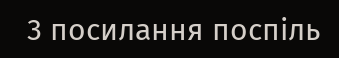3 посилання поспіль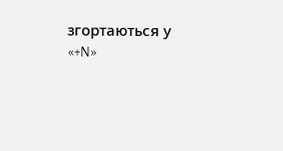згортаються у «+N»